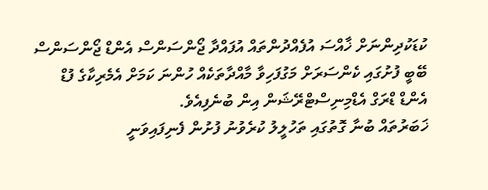ކުޑަކުދިންނަށް ޚާއްސަ އުފެއްދުންތައް އުފައްދާ ޖޯންސަންސް އެންޑް ޖޯންސަންސް ބޭބީ ފުށުގައި ކެންސަރަށް މަގުފަހިވާ މާއްދާތަކެއް ހުންނަ ކަމަށް އެމެރިކާގެ ފުޑް އެންޑް ޑްރަގް އެޑްމިނިސްޓްރޭޝަން އިން ބުނެފިއެވެ.
ޚަބަރުތައް ބުނާ ގޮތުގައި ތަހުލީލު ކުރެވުނު ފުށުން ފެނިފައިވަނީ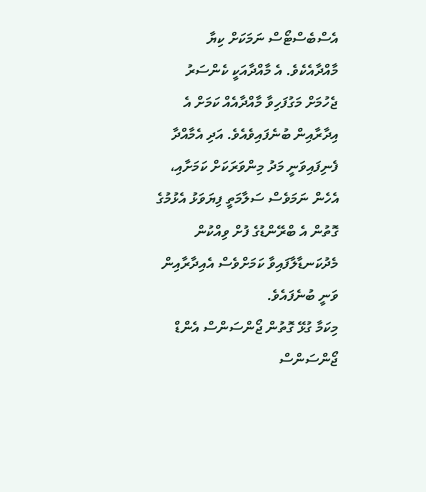އެސްބެސްޓޯސް ނަމަކަށް ކިޔާ މާއްދާއެކެވެ. އެ މާއްދާއަކީ ކެންސަރު ޖެހުމަށް މަގުފަހިވާ މާއްދާއެއް ކަމަށް އެ އިދާރާއިން ބުނެފައިވެއެވެ. އަދި އެމާއްދާ ފެނިފައިވަނީ މަދު މިންވަރަކަށް ކަމަށާއި، އެހެން ނަމަވެސް ސަލާމަތީ ފިޔަވަޅު އެޅުމުގެ ގޮތުން އެ ބްރޭންޑުގެ ފުށް ވިއްކުން މެދުކަނޑާލާފައިވާ ކަމަށްވެސް އެއިދާރާއިން ވަނީ ބުނެފައެވެ.
މިކަމާ ގުޅޭ ގޮތުން ޖޯންސަންސް އެންޑް ޖޯންސަންސް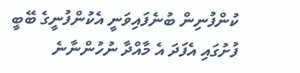ކުންފުނިން ބުނެފައިވަނީ އެކުންފުނީގެ ބޭބީ ފުށުގައި އެފަދަ އެ މާއްދާ ނުހުންނާނެ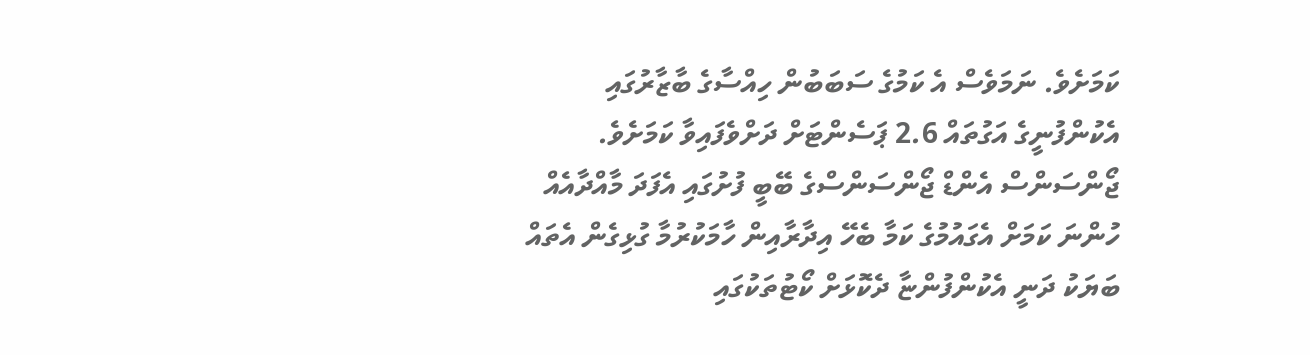ކަމަށެވެ. ނަމަވެސް އެ ކަމުގެ ސަބަބުން ހިއްސާގެ ބާޒާރުގައި އެކުންފުނީގެ އަގުތައް 2.6 ޕަސެންޓަށް ދަށްވެފައިވާ ކަމަށެވެ.
ޖޯންސަންސް އެންޑް ޖޯންސަންސްގެ ބޭބީ ފުށުގައި އެފަދަ މާއްދާއެއް ހުންނަ ކަމަށް އެގައުމުގެ ކަމާ ބެހޭ އިދާރާއިން ހާމަކުރުމާ ގުޅިގެން އެތައް ބަޔަކު ދަނީ އެކުންފުންޏާ ދެކޮޅަށް ކޯޓުތަކުގައި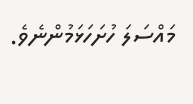މައްސަލަ ހުށަހަޅަމުންނެވެ.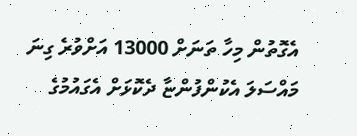އެގޮތުން މިހާ ތަނަށް 13000 އަށްވުރެ ގިނަ މައްސަލަ އެކުންފުންޏާ ދެކޮޅަށް އެގައުމުގެ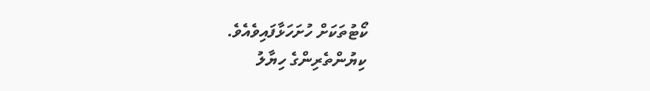ކޯޓުތަކަށް ހުށަހަޅާފައިވެއެވެ.
ކިޔުންތެރިންގެ ހިޔާލު